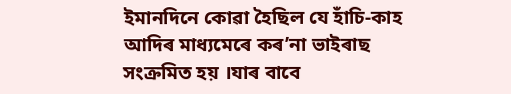ইমানদিনে কোৱা হৈছিল যে হাঁচি-কাহ আদিৰ মাধ্যমেৰে কৰ’না ভাইৰাছ সংক্ৰমিত হয় ।যাৰ বাবে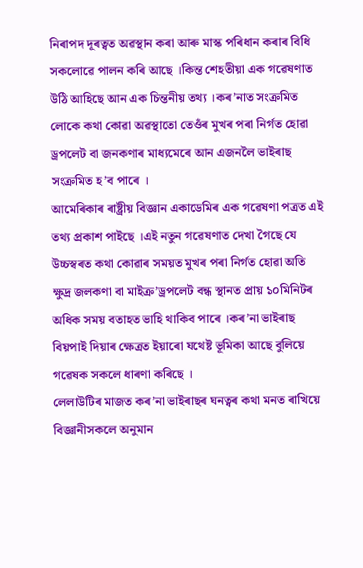নিৰাপদ দূৰত্বত অৱস্থান কৰা আৰু মাস্ক পৰিধান কৰাৰ বিধি সকলোৱে পালন কৰি আছে ।কিন্ত শেহতীয়া এক গৱেষণাত উঠি আহিছে আন এক চিন্তনীয় তথ্য ।কৰ’নাত সংক্ৰমিত লোকে কথা কোৱা অৱস্থাতো তেওঁৰ মুখৰ পৰা নিৰ্গত হোৱা ড্ৰপলেট বা জনকণাৰ মাধ্যমেৰে আন এজনলৈ ভাইৰাছ সংক্ৰমিত হ’ব পাৰে ।
আমেৰিকাৰ ৰাষ্ট্ৰীয় বিজ্ঞান একাডেমিৰ এক গৱেষণা পত্ৰত এই তথ্য প্ৰকাশ পাইছে ।এই নতুন গৱেষণাত দেখা গৈছে যে উচ্চস্বৰত কথা কোৱাৰ সময়ত মুখৰ পৰা নিৰ্গত হোৱা অতি ক্ষুদ্ৰ জলকণা বা মাইক্ৰ’ড্ৰপলেট বন্ধ স্থানত প্ৰায় ১০মিনিটৰ অধিক সময় বতাহত ভাহি থাকিব পাৰে ।কৰ’না ভাইৰাছ বিয়পাই দিয়াৰ ক্ষেত্ৰত ইয়াৰো যথেষ্ট ভূমিকা আছে বুলিয়ে গৱেষক সকলে ধাৰণা কৰিছে ।
লেলাউটিৰ মাজত কৰ’না ভাইৰাছৰ ঘনত্বৰ কথা মনত ৰাখিয়ে বিজ্ঞানীসকলে অনুমান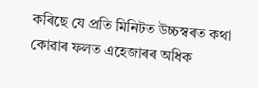কৰিছে যে প্ৰতি মিনিটত উচ্চস্বৰত কথা কোৱাৰ ফলত এহেজাৰৰ অধিক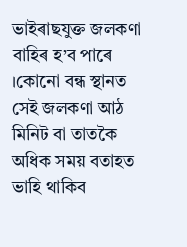ভাইৰাছযুক্ত জলকণা বাহিৰ হ’ব পাৰে ।কোনো বন্ধ স্থানত সেই জলকণা আঠ মিনিট বা তাতকৈ অধিক সময় বতাহত ভাহি থাকিব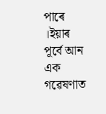পাৰে ।ইয়াৰ পূৰ্বে আন এক গৱেষণাত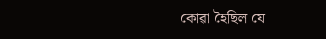কোৱা হৈছিল যে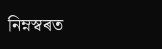নিম্নস্বৰত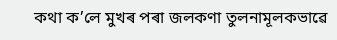কথা ক’লে মুখৰ পৰা জলকণা তুলনামূলকভাৱে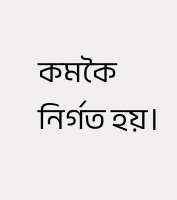কমকৈ নিৰ্গত হয়।